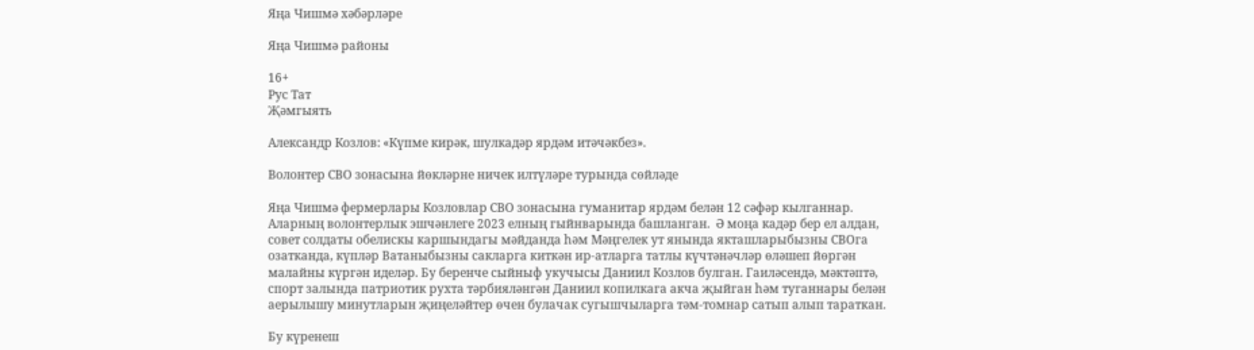Яңа Чишмә хәбәрләре

Яңа Чишмә районы

16+
Рус Тат
Җәмгыять

Александр Козлов: «Күпме кирәк, шулкадәр ярдәм итәчәкбез».

Волонтер СВО зонасына йөкләрне ничек илтүләре турында сөйләде

Яңа Чишмә фермерлары Козловлар СВО зонасына гуманитар ярдәм белән 12 сәфәр кылганнар. Аларның волонтерлык эшчәнлеге 2023 елның гыйнварында башланган.  Ә моңа кадәр бер ел алдан, совет солдаты обелискы каршындагы мәйданда һәм Мәңгелек ут янында якташларыбызны СВОга озатканда, күпләр Ватаныбызны сакларга киткән ир-атларга татлы күчтәнәчләр өләшеп йөргән малайны күргән иделәр. Бу беренче сыйныф укучысы Даниил Козлов булган. Гаиләсендә, мәктәптә, спорт залында патриотик рухта тәрбияләнгән Даниил копилкага акча җыйган һәм туганнары белән аерылышу минутларын җиңеләйтер өчен булачак сугышчыларга тәм-томнар сатып алып тараткан.

Бу күренеш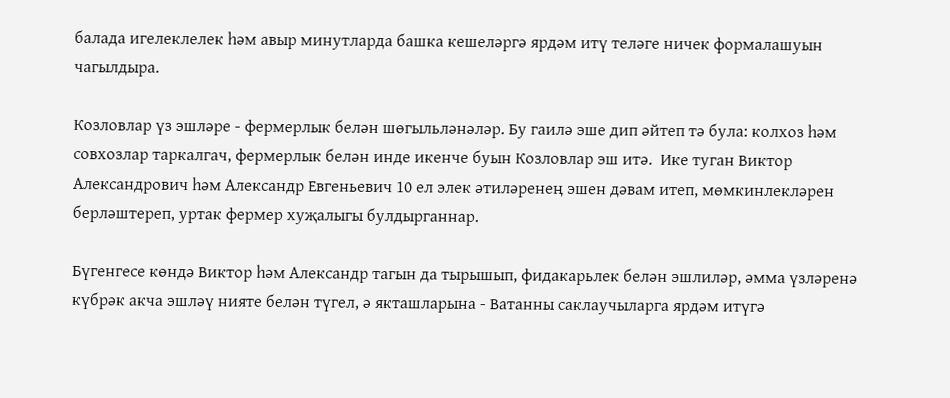балада игелеклелек һәм авыр минутларда башка кешеләргә ярдәм итү теләге ничек формалашуын чагылдыра.

Козловлар үз эшләре - фермерлык белән шөгыльләнәләр. Бу гаилә эше дип әйтеп тә була: колхоз һәм совхозлар таркалгач, фермерлык белән инде икенче буын Козловлар эш итә.  Ике туган Виктор Александрович һәм Александр Евгеньевич 10 ел элек әтиләренең эшен дәвам итеп, мөмкинлекләрен берләштереп, уртак фермер хуҗалыгы булдырганнар.

Бүгенгесе көндә Виктор һәм Александр тагын да тырышып, фидакарьлек белән эшлиләр, әмма үзләренә күбрәк акча эшләү нияте белән түгел, ә якташларына - Ватанны саклаучыларга ярдәм итүгә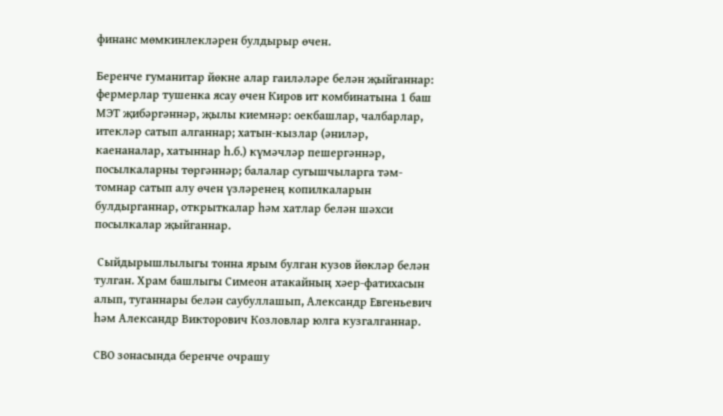финанс мөмкинлекләрен булдырыр өчен.

Беренче гуманитар йөкне алар гаиләләре белән җыйганнар: фермерлар тушенка ясау өчен Киров ит комбинатына 1 баш МЭТ җибәргәннәр, җылы киемнәр: оекбашлар, чалбарлар, итекләр сатып алганнар; хатын-кызлар (әниләр, каенаналар, хатыннар һ.б.) күмәчләр пешергәннәр, посылкаларны төргәннәр; балалар сугышчыларга тәм-томнар сатып алу өчен үзләренең копилкаларын булдырганнар, открыткалар һәм хатлар белән шәхси посылкалар җыйганнар.

 Сыйдырышлылыгы тонна ярым булган кузов йөкләр белән тулган. Храм башлыгы Симеон атакайның хәер-фатихасын алып, туганнары белән саубуллашып, Александр Евгеньевич һәм Александр Викторович Козловлар юлга кузгалганнар.

СВО зонасында беренче очрашу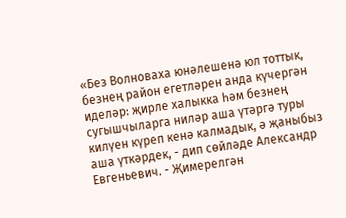«Без Волноваха юнәлешенә юл тоттык, безнең район егетләрен анда күчергән иделәр: җирле халыкка һәм безнең сугышчыларга ниләр аша үтәргә туры килүен күреп кенә калмадык, ә җаныбыз аша үткәрдек, - дип сөйләде Александр Евгеньевич. - Җимерелгән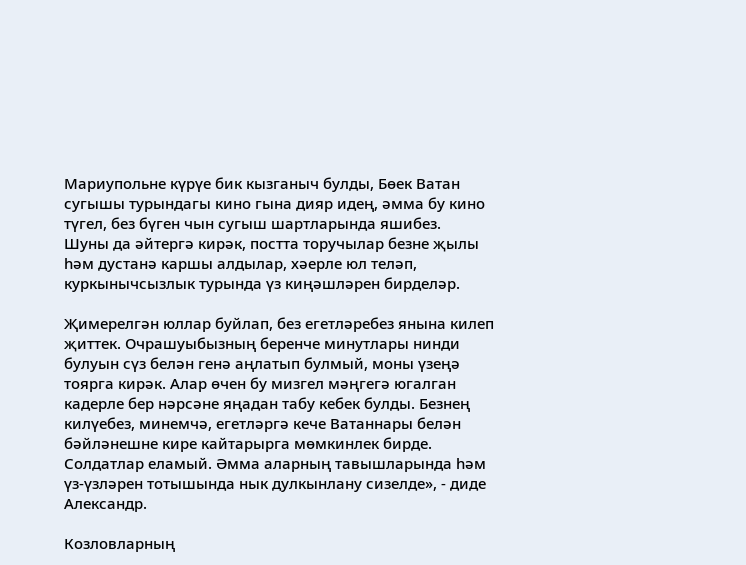Мариупольне күрүе бик кызганыч булды, Бөек Ватан сугышы турындагы кино гына дияр идең, әмма бу кино түгел, без бүген чын сугыш шартларында яшибез.
Шуны да әйтергә кирәк, постта торучылар безне җылы һәм дустанә каршы алдылар, хәерле юл теләп, куркынычсызлык турында үз киңәшләрен бирделәр.

Җимерелгән юллар буйлап, без егетләребез янына килеп җиттек. Очрашуыбызның беренче минутлары нинди булуын сүз белән генә аңлатып булмый, моны үзеңә тоярга кирәк. Алар өчен бу мизгел мәңгегә югалган кадерле бер нәрсәне яңадан табу кебек булды. Безнең килүебез, минемчә, егетләргә кече Ватаннары белән бәйләнешне кире кайтарырга мөмкинлек бирде. Солдатлар еламый. Әмма аларның тавышларында һәм үз-үзләрен тотышында нык дулкынлану сизелде», - диде Александр.

Козловларның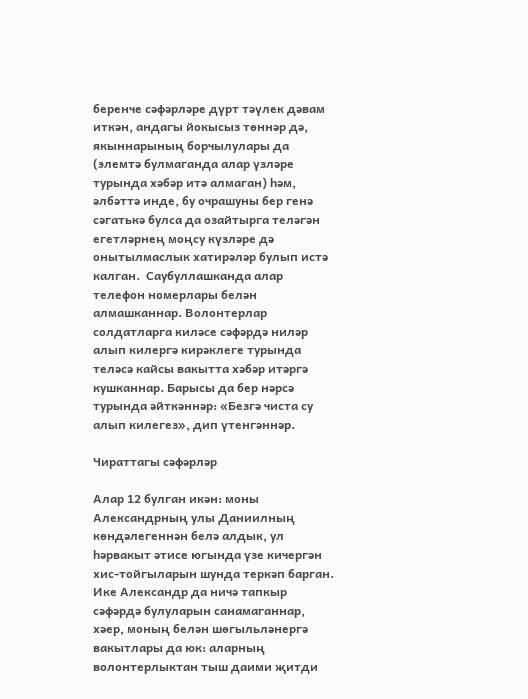беренче сәфәрләре дүрт тәүлек дәвам иткән, андагы йокысыз төннәр дә, якыннарының борчылулары да (элемтә булмаганда алар үзләре турында хәбәр итә алмаган) һәм, әлбәттә инде, бу очрашуны бер генә сәгатькә булса да озайтырга теләгән егетләрнең моңсу күзләре дә онытылмаслык хатирәләр булып истә калган.  Саубуллашканда алар телефон номерлары белән алмашканнар. Волонтерлар солдатларга киләсе сәфәрдә ниләр алып килергә кирәклеге турында теләсә кайсы вакытта хәбәр итәргә кушканнар. Барысы да бер нәрсә турында әйткәннәр: «Безгә чиста су алып килегез», дип үтенгәннәр.

Чираттагы сәфәрләр

Алар 12 булган икән: моны Александрның улы Даниилның көндәлегеннән белә алдык, ул һәрвакыт әтисе югында үзе кичергән хис-тойгыларын шунда теркәп барган. Ике Александр да ничә тапкыр сәфәрдә булуларын санамаганнар, хәер, моның белән шөгыльләнергә вакытлары да юк: аларның волонтерлыктан тыш даими җитди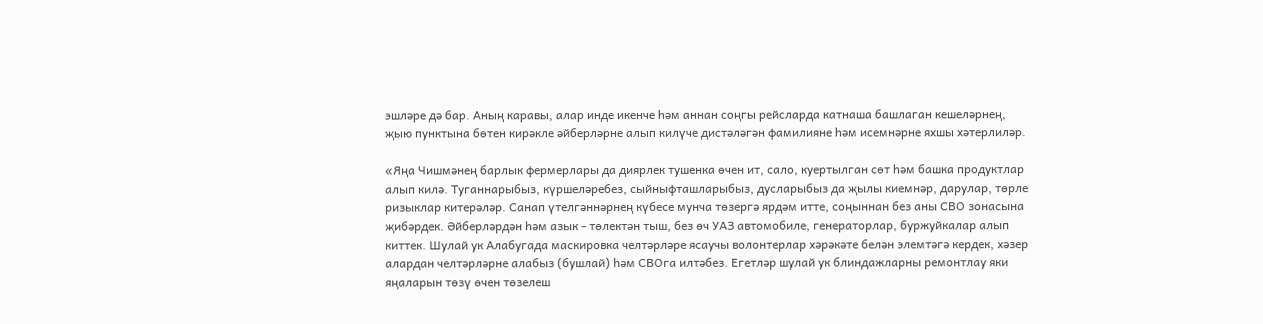эшләре дә бар. Аның каравы, алар инде икенче һәм аннан соңгы рейсларда катнаша башлаган кешеләрнең, җыю пунктына бөтен кирәкле әйберләрне алып килүче дистәләгән фамилияне һәм исемнәрне яхшы хәтерлиләр.

«Яңа Чишмәнең барлык фермерлары да диярлек тушенка өчен ит, сало, куертылган сөт һәм башка продуктлар алып килә. Туганнарыбыз, күршеләребез, сыйныфташларыбыз, дусларыбыз да җылы киемнәр, дарулар, төрле ризыклар китерәләр. Санап үтелгәннәрнең күбесе мунча төзергә ярдәм итте, соңыннан без аны СВО зонасына җибәрдек. Әйберләрдән һәм азык - төлектән тыш, без өч УАЗ автомобиле, генераторлар, буржуйкалар алып киттек. Шулай ук Алабугада маскировка челтәрләре ясаучы волонтерлар хәрәкәте белән элемтәгә кердек, хәзер алардан челтәрләрне алабыз (бушлай) һәм СВОга илтәбез. Егетләр шулай ук блиндажларны ремонтлау яки яңаларын төзү өчен төзелеш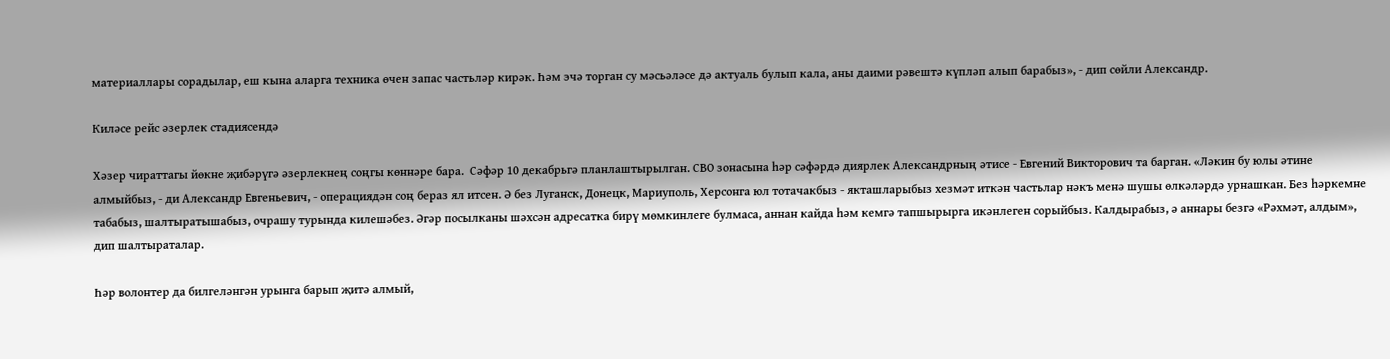материаллары сорадылар, еш кына аларга техника өчен запас частьләр кирәк. Һәм эчә торган су мәсьәләсе дә актуаль булып кала, аны даими рәвештә күпләп алып барабыз», - дип сөйли Александр.

Киләсе рейс әзерлек стадиясендә

Хәзер чираттагы йөкне җибәрүгә әзерлекнең соңгы көннәре бара.  Сәфәр 10 декабрьгә планлаштырылган. СВО зонасына һәр сәфәрдә диярлек Александрның әтисе - Евгений Викторович та барган. «Ләкин бу юлы әтине алмыйбыз, - ди Александр Евгеньевич, - операциядән соң бераз ял итсен. Ә без Луганск, Донецк, Мариуполь, Херсонга юл тотачакбыз - якташларыбыз хезмәт иткән частьлар нәкъ менә шушы өлкәләрдә урнашкан. Без һәркемне табабыз, шалтыратышабыз, очрашу турында килешәбез. Әгәр посылканы шәхсән адресатка бирү мөмкинлеге булмаса, аннан кайда һәм кемгә тапшырырга икәнлеген сорыйбыз. Калдырабыз, ә аннары безгә «Рәхмәт, алдым», дип шалтыраталар.

Һәр волонтер да билгеләнгән урынга барып җитә алмый,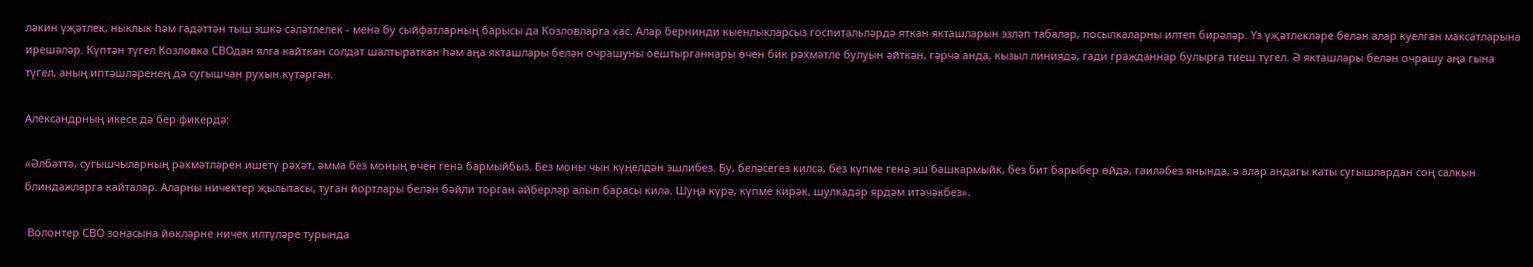ләкин үҗәтлек, ныклык һәм гадәттән тыш эшкә сәләтлелек - менә бу сыйфатларның барысы да Козловларга хас. Алар бернинди кыенлыкларсыз госпитальләрдә яткан якташларын эзләп табалар, посылкаларны илтеп бирәләр. Үз үҗәтлекләре белән алар куелган максатларына ирешәләр. Күптән түгел Козловка СВОдан ялга кайткан солдат шалтыраткан һәм аңа якташлары белән очрашуны оештырганнары өчен бик рәхмәтле булуын әйткән, гәрчә анда, кызыл линиядә, гади гражданнар булырга тиеш түгел. Ә якташлары белән очрашу аңа гына түгел, аның иптәшләренең дә сугышчан рухын күтәргән.

Александрның икесе дә бер фикердә:

«Әлбәттә, сугышчыларның рәхмәтләрен ишетү рәхәт, әмма без моның өчен генә бармыйбыз. Без моны чын күңелдән эшлибез. Бу, беләсегез килсә, без күпме генә эш башкармыйк, без бит барыбер өйдә, гаиләбез янында, ә алар андагы каты сугышлардан соң салкын блиндажларга кайталар. Аларны ничектер җылытасы, туган йортлары белән бәйли торган әйберләр алып барасы килә. Шуңа күрә, күпме кирәк, шулкадәр ярдәм итәчәкбез».

 Волонтер СВО зонасына йөкләрне ничек илтүләре турында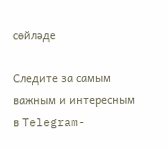сөйләде

Следите за самым важным и интересным в Telegram-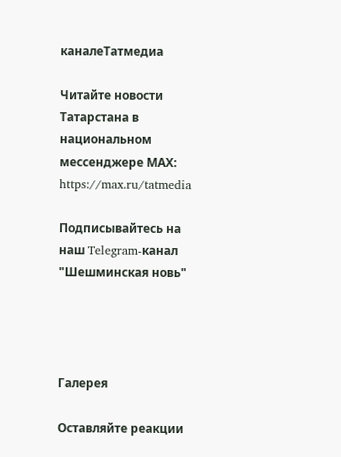каналеТатмедиа

Читайте новости Татарстана в национальном мессенджере MАХ: https://max.ru/tatmedia

Подписывайтесь на наш Telegram-канал "Шешминская новь"




Галерея

Оставляйте реакции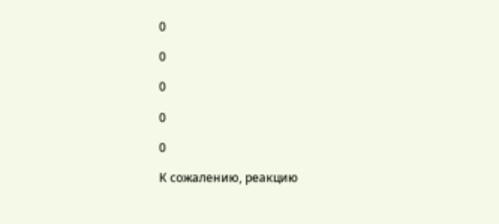0

0

0

0

0

К сожалению, реакцию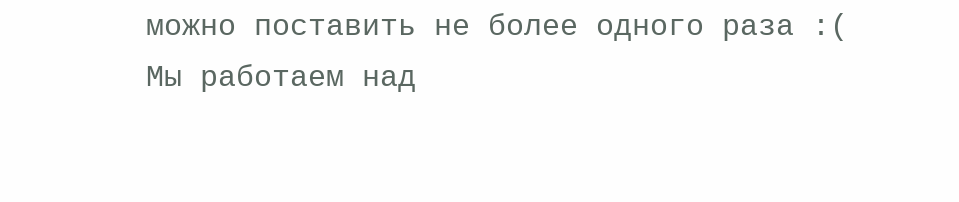можно поставить не более одного раза :(
Мы работаем над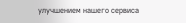улучшением нашего сервиса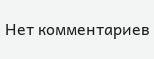Нет комментариев